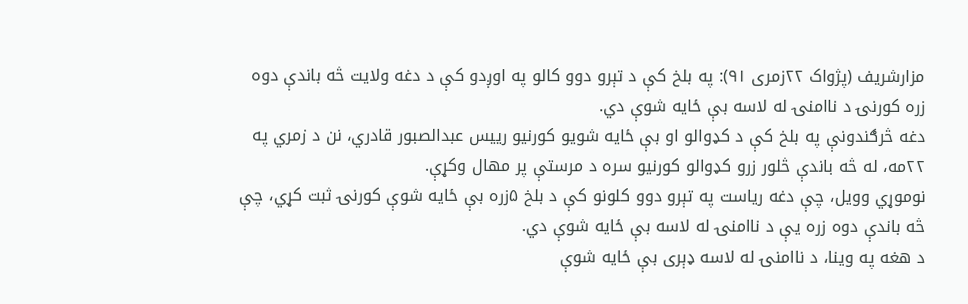مزارشريف (پژواک ٢٢زمرى ۹۱): په بلخ کې د تېرو دوو کالو په اوږدو کې د دغه ولايت څه باندې دوه زره کورنۍ د ناامنۍ له لاسه بې ځايه شوې دي.
دغه څرګندونې په بلخ کې د کډوالو او بې ځايه شويو کورنيو رييس عبدالصبور قادري، نن د زمري په ۲۲مه، له څه باندې څلور زرو کډوالو کورنيو سره د مرستې پر مهال وکړې.
نوموړي وويل، چې دغه رياست په تېرو دوو کلونو کې د بلخ ۵زره بې ځايه شوې کورنۍ ثبت کړي، چې څه باندې دوه زره يې د ناامنۍ له لاسه بې ځايه شوې دي.
د هغه په وينا، د ناامنۍ له لاسه ډېری بې ځايه شوې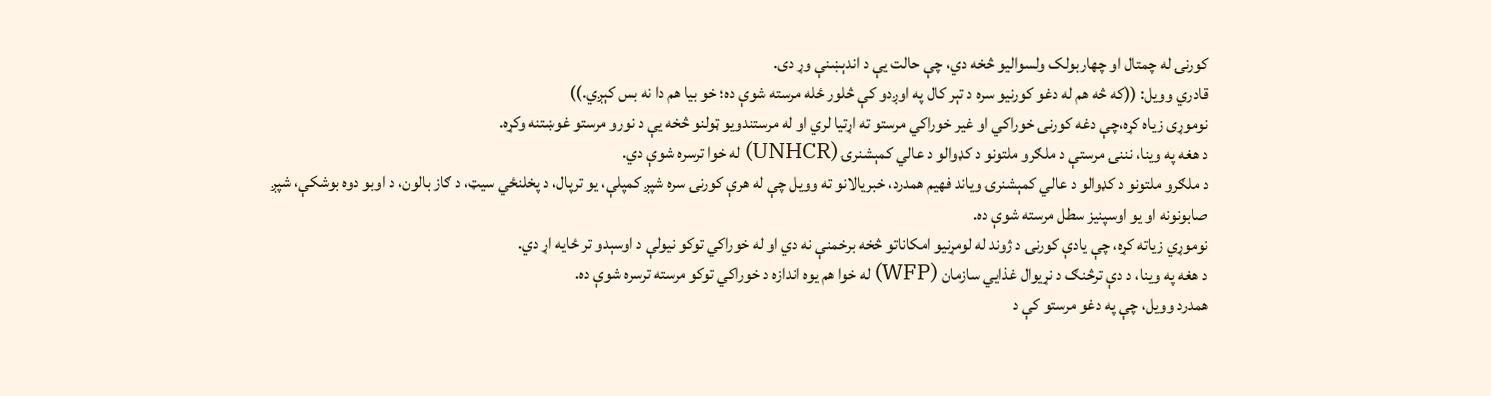کورنۍ له چمتال او چهاربولک ولسواليو څخه دي، چې حالت يې د اندېښنې وړ دی.
قادري وويل: ((که څه هم له دغو کورنيو سره د تېر کال په اوږدو کې څلور ځله مرسته شوې ده؛ خو بيا هم دا نه بس کېږي.))
نوموړی زياه کړه،چې دغه کورنۍ خوراکي او غير خوراکي مرستو ته اړتيا لري او له مرستندويو ټولنو څخه يې د نورو مرستو غوښتنه وکړه.
د هغه په وينا، نننۍ مرستې د ملګرو ملتونو د کډوالو د عالي کمېشنرۍ (UNHCR) له خوا ترسره شوې دي.
د ملګرو ملتونو د کډوالو د عالي کمېشنرۍ وياند فهيم همدرد، خبريالانو ته وويل چې له هرې کورنۍ سره شپږ کمپلې، يو ترپال، د پخلنځي سيټ، د ګاز بالون، د اوبو دوه بوشکې، شپږ صابونونه او يو اوسپنيز سطل مرسته شوې ده.
نوموړي زياته کړه، چې يادې کورنۍ د ژوند له لومړنيو امکاناتو څخه برخمنې نه دي او له خوراکي توکو نيولې د اوسېدو تر ځايه اړ دي.
د هغه په وينا، د دې ترڅنګ د نړيوال غذايي سازمان (WFP) له خوا هم يوه اندازه د خوراکي توکو مرسته ترسره شوې ده.
همدرد وويل، چې په دغو مرستو کې د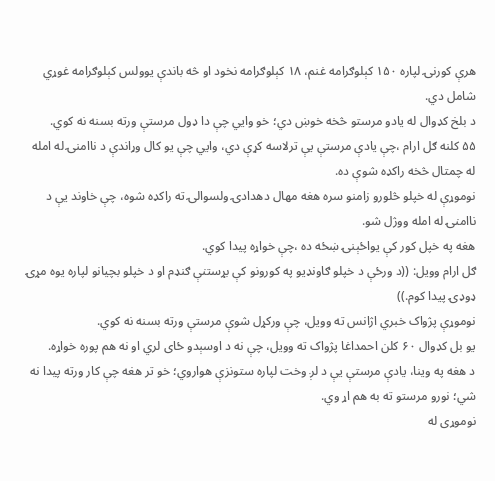هرې کورنۍ لپاره ۱۵۰ کېلوګرامه غنم، ۱۸ کېلوګرامه نخود او څه باندې يوولس کېلوګرامه غوړي شامل دي.
د بلخ کډوال له يادو مرستو څخه خوښ دي؛ خو وايي چې دا ډول مرستې ورته بسنه نه کوي.
۵۵ کلنه ګل ارام ،چې يادې مرستې يې ترلاسه کړې دي، وايي چې يو کال وړاندې د ناامنۍ له امله له چمتال څخه راکډه شوې ده.
نوموړې له خپلو څلورو زامنو سره هغه مهال دهدادۍ ولسوالۍ ته راکډه شوه، چې خاوند يې د ناامنۍ له امله ووژل شو.
هغه په خپل کور کې يواځېنۍ ښځه ده ،چې خواړه پيدا کوي.
ګل ارام وويل: ((د ورځې د خپلو ګاونډيو په کورونو کې بړستنې ګنډم او د خپلو بچيانو لپاره يوه مړۍ ډوډۍ پيدا کوم.))
نوموړې پژواک خبري اژانس ته وويل، چې ورکړل شوې مرستې ورته بسنه نه کوي.
يو بل کډوال ۶۰ کلن احمداغا پژواک ته وويل، چې نه د اوسېدو ځای لري او نه هم پوره خواړه.
د هغه په وينا، يادې مرستې يې د لږ وخت لپاره ستونزې هواروي؛ خو تر هغه چې کار ورته پيدا نه شي؛ نورو مرستو ته به هم اړ وي.
نوموړی له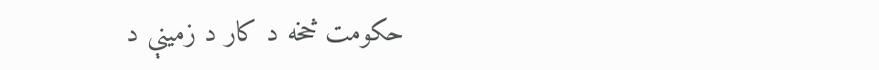حکومت څخه د کار د زمينې د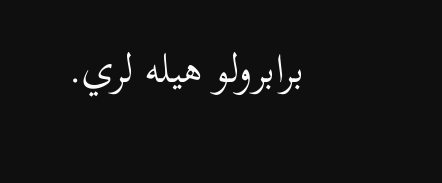برابرولو هيله لري.